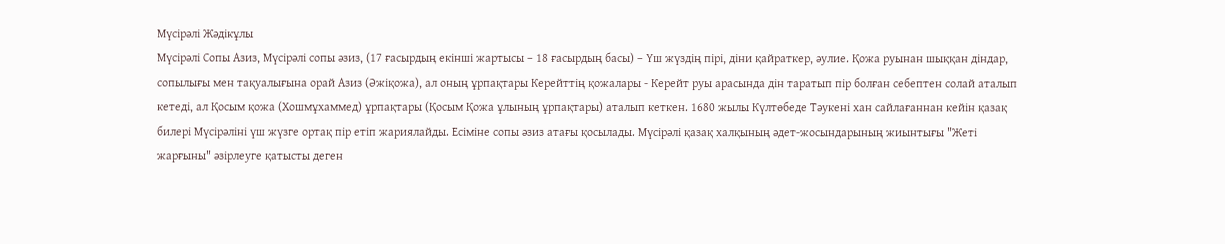Мүсірәлі Жәдікұлы
Мүсірәлі Сопы Азиз, Мүсірәлі сопы әзиз, (17 ғасырдың екінші жартысы – 18 ғасырдың басы) – Үш жүздің пірі, діни қайраткер, әулие. Қожа руынан шыққан діндар, сопылығы мен тақуалығына орай Азиз (Әжіқожа), ал оның ұрпақтары Керейттің қожалары - Керейт руы арасында дін таратып пір болған себептен солай аталып кетеді, ал Қосым қожа (Хошмұхаммед) ұрпақтары (Қосым Қожа ұлының ұрпақтары) аталып кеткен. 1680 жылы Күлтөбеде Тәукені хан сайлағаннан кейін қазақ билері Мүсірәліні үш жүзге ортақ пір етіп жариялайды. Есіміне сопы әзиз атағы қосылады. Мүсірәлі қазақ халқының әдет-жосындарының жиынтығы "Жеті жарғыны" әзірлеуге қатысты деген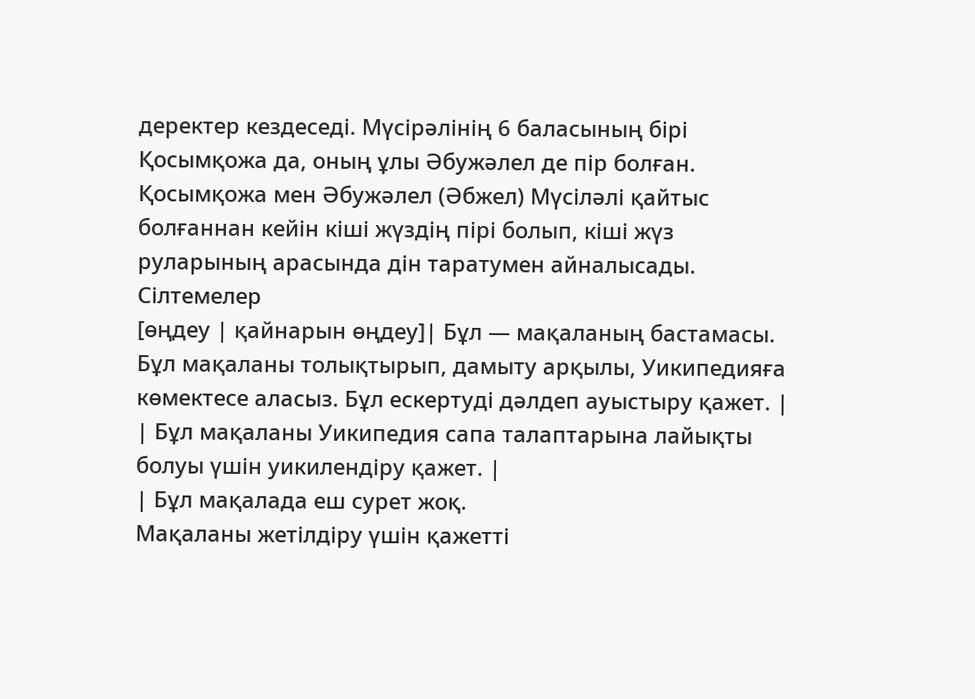деректер кездеседі. Мүсірәлінің 6 баласының бірі Қосымқожа да, оның ұлы Әбужәлел де пір болған. Қосымқожа мен Әбужәлел (Әбжел) Мүсіләлі қайтыс болғаннан кейін кіші жүздің пірі болып, кіші жүз руларының арасында дін таратумен айналысады.
Сілтемелер
[өңдеу | қайнарын өңдеу]| Бұл — мақаланың бастамасы. Бұл мақаланы толықтырып, дамыту арқылы, Уикипедияға көмектесе аласыз. Бұл ескертуді дәлдеп ауыстыру қажет. |
| Бұл мақаланы Уикипедия сапа талаптарына лайықты болуы үшін уикилендіру қажет. |
| Бұл мақалада еш сурет жоқ.
Мақаланы жетілдіру үшін қажетті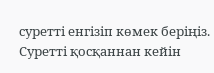суретті енгізіп көмек беріңіз. Суретті қосқаннан кейін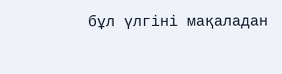бұл үлгіні мақаладан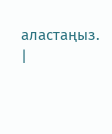аластаңыз.
|